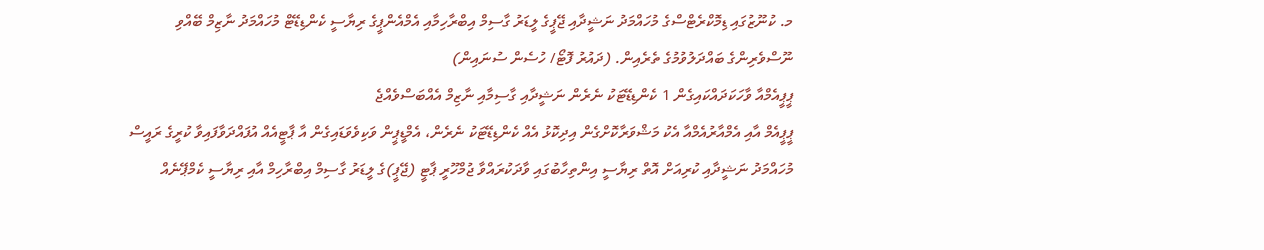މ. ކުނޫޒުގައި ޑިމޮކްރެޓްސްގެ މުހައްމަދު ނަޝީދާއި ޖޭޕީގެ ލީޑަރު ގާސިމް އިބްރާހިމާއި އެމްއެންޕީގެ ރިޔާސީ ކެންޑިޑޭޓް މުހައްމަދު ނާޒިމް ބޭއްވި ނޫސްވެރިންގެ ބައްދަލުވުމުގެ ތެރެއިން. (ދައުރު ފޮޓޯ/ ހުސެން ސުނައިން)
ޕީޕީއެމްއާ ވާހަކަދައްކައިގެން 1 ކެންޑިޑޭޓަކު ނެރެން ނަޝީދާއި ގާސިމާއި ނާޒިމް އެއްބަސްވެއްޖެ
ޕީޕީއެމް އާއި އެމްއާރުއެމްއާ އެކު މަޝްވަރާކޮށްގެން އިދިކޮޅު އެއް ކެންޑިޑޭޓަކު ނެރެން، އެމްޑީޕީން ވަކިވެވަޑައިގެން އާ ޕާޓީއެއް އުފައްދަވާފައިވާ ކުރީގެ ރައީސް މުހައްމަދު ނަޝީދާއި ކުރިއަށް އޮތް ރިޔާސީ އިންތިހާބުގައި ވާދަކުރައްވާ ޖުމްހޫރީ ޕާޓީ (ޖޭޕީ)ގެ ލީޑަރު ގާސިމް އިބްރާހިމް އާއި ރިޔާސީ ކެމްޕޭނެއް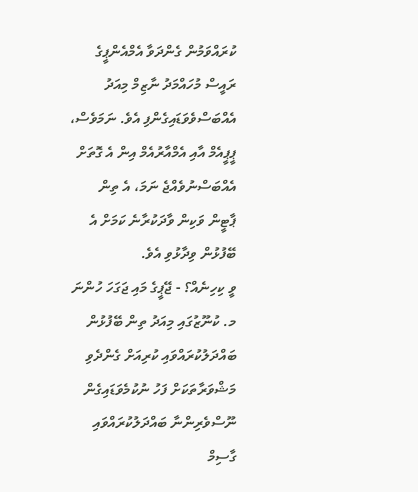ކުރައްވަމުން ގެންދަވާ އެމްއެންޕީގެ ރައީސް މުހައްމަދު ނާޒިމް މިއަދު އެއްބަސްވެވަޑައިގެންފި އެވެ. ނަމަވެސް، ޕީޕީއެމް އާއި އެމްއާރުއެމް އިން އެ ގޮތަށް އެއްބަސްނުވެއްޖެ ނަމަ، އެ ތިން ޕާޓީން ވަކިން ވާދަކުރާނެ ކަމަށް އެ ބޭފުޅުން ވިދާޅުވި އެވެ.
ވީ ކިހިނެއް؟ - ޖޭޕީގެ މައި ޖަގަހަ ހުންނަ މ. ކުނޫޒުގައި މިއަދު ތިން ބޭފުޅުން ބައްދަލުކުރައްވައި ކުރިއަށް ގެންދެވި މަޝްވަރާތަކަށް ފަހު ނުކުމެވަޑައިގެން ނޫސްވެރިންނާ ބައްދަލުކުރައްވައި ގާސިމް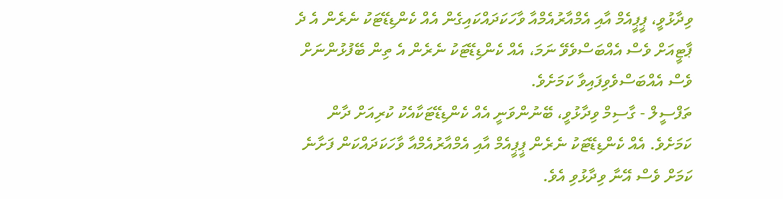ވިދާޅުވީ، ޕީޕީއެމް އާއި އެމްއާރުއެމްއާ ވާހަކަދައްކައިގެން އެއް ކެންޑިޑޭޓަކު ނެރެން އެ ދެ ޕާޓީއަށް ވެސް އެއްބަސްވެވޭ ނަމަ، އެއް ކެންޑިޑޭޓަކު ނެރެން އެ ތިން ބޭފުޅުންނަށް ވެސް އެއްބަސްވެވިފައިވާ ކަމަށެވެ.
ތަފްސީލް - ގާސިމް ވިދާޅުވީ، ބޭނުންވަނީ އެއް ކެންޑިޑޭޓަކާއެކު ކުރިއަށް ދާން ކަމަށެވެ. އެއް ކެންޑިޑޭޓަކު ނެރެން ޕީޕީއެމް އާއި އެމްއާރުއެމްއާ ވާހަކަދައްކަން ފަށާނެ ކަމަށް ވެސް އޭނާ ވިދާޅުވި އެވެ.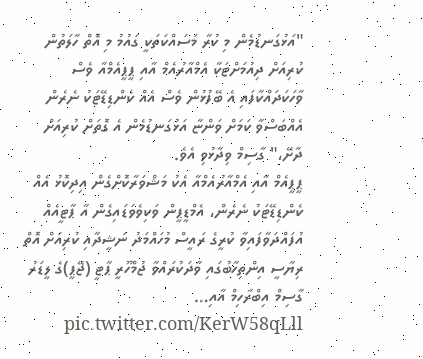"އަޅުގަނޑުމެން މި ކުރާ މަސައްކަތަކީ ގައުމު މި އޮތް ހާލަތުން ކުރިއަށް ދިއުމަށްޓަކާ އެމްއާރުއެމް އާއި ޕީޕީއެމްއާ ވެސް ވާހަކަދައްކާފައި އެ ބޭފުޅުން ވެސް އެއް ކެންޑިޑޭޓަކު ނެރެން އެއްބަސްވާ ކަމަށް ވަންޏާ އަޅުގަނޑުމެން އެ ގޮތަށް ކުރިއަށް ދާށޭ،" ގާސިމް ވިދާޅުވި އެވެ.
ޕީޕީއެމް އާއި އެމްއާރުއެމްއާ އެކު މަޝްވަރާކޮށްގެން އިދިކޮޅު އެއް ކެންޑިޑޭޓަކު ނެރެން، އެމްޑީޕީން ވަކިވެވަޑައިގެން އާ ޕާޓީއެއް އުފައްދަވާފައިވާ ކުރީގެ ރައީސް މުހައްމަދު ނަޝީދާއި ކުރިއަށް އޮތް ރިޔާސީ އިންތިހާބުގައި ވާދަކުރައްވާ ޖުމްހޫރީ ޕާޓީ (ޖޭޕީ)ގެ ލީޑަރު ގާސިމް އިބްރާހިމް އާއި… pic.twitter.com/KerW58qLll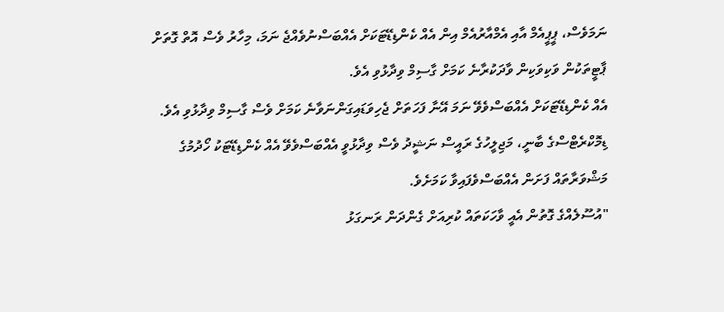ނަމަވެސް، ޕީޕީއެމް އާއި އެމްއާރުއެމް އިން އެއް ކެންޑިޑޭޓަކަށް އެއްބަސްނުވެއްޖެ ނަމަ، މިހާރު ވެސް އޮތް ގޮތަށް ޕާޓީތަކުން ވަކިވަކިން ވާދަކުރާނެ ކަމަށް ގާސިމް ވިދާޅުވި އެވެ.
އެއް ކެންޑިޑޭޓަކަށް އެއްބަސްވެވޭ ނަމަ އޭނާ ފަހަތަށް ޖެހިވަޑައިގަންނަވާނެ ކަމަށް ވެސް ގާސިމް ވިދާޅުވި އެވެ.
ޑިމޮކްރެޓްސްގެ ބާނީ، މަޖިލީހުގެ ރައީސް ނަޝީދު ވެސް ވިދާޅުވީ އެއްބަސްވެވޭ އެއް ކެންޑިޑޭޓަކު ހޯދުމުގެ މަޝްވަރާތައް ފަށަން އެއްބަސްވެފައިވާ ކަމަށެވެ.
"އުސޫލެއްގެ ގޮތުން އެއީ ވާހަކަތައް ކުރިއަށް ގެންދަން ރަނގަޅު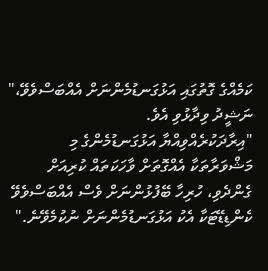ކަމެއްގެ ގޮތުގައި އަޅުގަނޑުމެންނަށް އެއްބަސްވެވޭ،" ނަޝީދު ވިދާޅުވި އެވެ.
"އިރާދަކުރެއްވިއްޔާ އަޅުގަނޑުމެންގެ މި މަޝްވަރާތަކާ އެއްގޮތަށް ވާހަކަތައް ކުރިއަށް ގެންދެވި، ހުރިހާ ބޭފުޅުންނަށް ވެސް އެއްބަސްވެވޭ ކެންޑިޑޭޓަކާ އެކު އަޅުގަނޑުމެންނަށް ނުކުމެވޭނެ."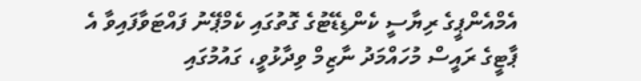އެމްއެންޕީގެ ރިޔާސީ ކެންޑިޑޭޓުގެ ގޮތުގައި ކެމްޕޭނު ފައްޓަވާފައިވާ އެ ޕާޓީގެ ރައީސް މުހައްމަދު ނާޒިމް ވިދާޅުވީ، ގައުމުގައި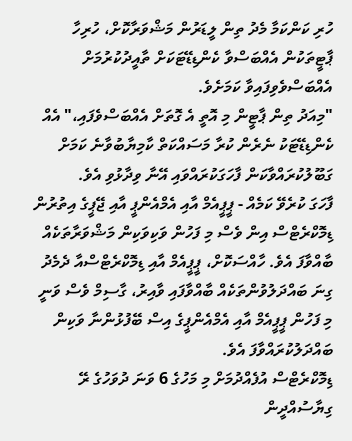ހުރި ކަންކަމާ މެދު ތިން ލީޑަރުން މަޝްވަރާކޮށް، ހުރިހާ ޕާޓީތަކުން އެއްބަސްވާ ކެންޑިޑޭޓަކަށް ތާއީދުކުރުމަށް އެއްބަސްވެވިފައިވާ ކަމަށެވެ.
"މިއަދު ތިން ޕާޓީން މި އޮތީ އެ ގޮތަށް އެއްބަސްވެފައި،" އެއް ކެންޑިޑޭޓަކު ނެރެން ކުރާ މަސައްކަތް ކާމިޔާބުވާނެ ކަމަށް ގަބޫލުކުރައްވާކަން ފާހަގަކުރައްވައި އޭނާ ވިދާޅުވި އެވެ.
ފާހަގަ ކުރެވޭ ކަމެއް - ޕީޕީއެމް އާއި އެމްއެންޕީ އާއި ޖޭޕީގެ އިތުރުން ޑިމޮކްރެޓްސް އިން ވެސް މި ފަހުން ވަކިވަކިން މަޝްވަރާތަކެއް ބާއްވާފަ އެވެ. ހާއްސަކޮށް، ޕީޕީއެމް އާއި ޑިމޮކްރެޓްސްއާ ދެމެދު ގިނަ ބައްދަލުވުންތަކެއް ބާއްވާފައި ވާއިރު، ގާސިމް ވެސް ވަނީ މި ފަހުން ޕީޕީއެމް އާއި އެމްއެންޕީގެ އިސް ބޭފުޅުންނާ ވަކިން ބައްދަލުކުރައްވާފަ އެވެ.
ޑިމޮކްރެޓްސް އުފެއްދުމަށް މި މަހުގެ 6 ވަނަ ދުވަހުގެ ރޭ ގިޔާސުއްދީން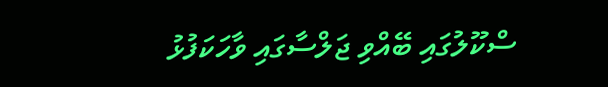ސްކޫލުގައި ބޭއްވި ޖަލްސާގައި ވާހަކަފުޅު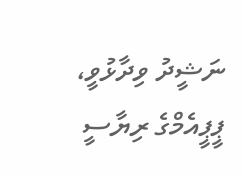ނަޝީދު ވިދާޅުވީ، ޕީޕީއެމްގެ ރިޔާސީ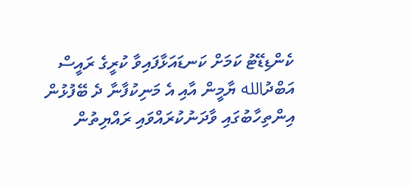ކެންޑިޑޭޓު ކަމަށް ކަނޑައަޅާފައިވާ ކުރީގެ ރައީސް އަބްދުالله ޔާމީން އާއި އެ މަނިކުފާނާ ދެ ބޭފުޅުން އިންތިހާބުގައި ވާދަނުކުރައްވައި ރައްޔިތުން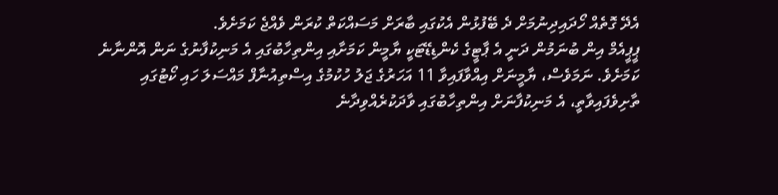އެދޭ ގޮތެއް ހޯދައިދިނުމަށް ދެ ބޭފުޅުން އެކުގައި ބާރަށް މަސައްކަތް ކުރަން ވެއްޖެ ކަމަށެވެ.
ޕީޕީއެމް އިން ބުނަމުން ދަނީ އެ ޕާޓީގެ ކެންޑިޑޭޓަކީ ޔާމީން ކަމަށާއި އިންތިހާބުގައި އެ މަނިކުފާނުގެ ނަން އޮންނާނެ ކަމަށެވެ. ނަމަވެސް، ޔާމީނަށް އިއްވާފައިވާ 11 އަހަރުގެ ޖަލު ހުކުމުގެ އިސްތިއުނާފް މައްސަލަ ހައި ކޯޓުގައި ތާށިވެފައިވާތީ، އެ މަނިކުފާނަށް އިންތިހާބުގައި ވާދަކުރެއްވިދާނެ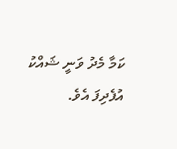ކަމާ މެދު ވަނީ ޝައްކު އުފެދިފަ އެވެ.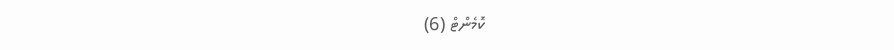ކޮމެންޓް (6)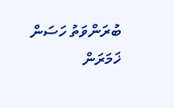ބުރަންވަތު ހަސަން
ޚަމަރަން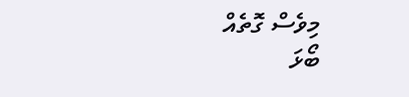މިވެސް ގޮތެއް
ބޯޅަ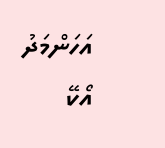އަހަންމަދު
އޯކޭ